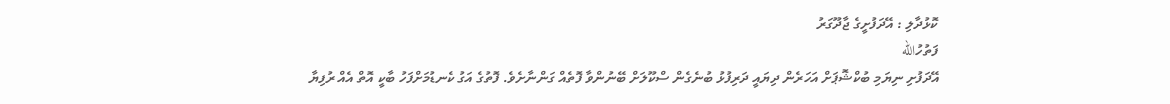ކޮޅުދާލި : އޭދަފުށީގެ ޖާދޫގަރު
ފަތުހުالله
އޭދަފުށި ނިޔަމި ބުކްޝޮޕަށް އަހަރެން ދިޔައީ ދަރިފުޅު ބުނެގެން ސްކޫލަށް ބޭނުންވާ ފޮތެއް ގަންނާށެވެ. ފޮތުގެ އަގު ކެނޑުމަށްފަހު ބާކީ އޮތް އެއް ރުފިޔާ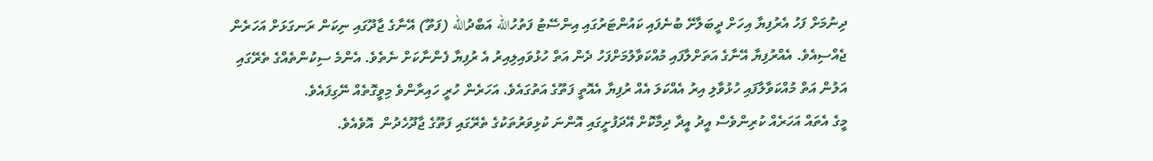ދިނުމަށް ފަހު އެރުފިޔާ އިހަށް ދީބަލާށޭ ބުނެފައި ކައުންޓަރުގައި އިންސޭޓު ފަތުހުالله އަބްދުالله (ފަތޫ) އޭނާގެ ޖާދޫގައި ނިކަން ރަނގަޅަށް އަހަރެން ޖެއްސިއެވެ. އެއްރުފިޔާ އޭނާގެ އަތަށްލާފައި މުއްކަވާލުމަށްފަހު ދެން އަތް ހުޅުވައިލިއިރު އެ ރުފިޔާ ފެންނާކަށް ނެތެވެ. އެންމެ ސިކުންތެއްގެ ތެރޭގައި އަލުން އަތް މުއްކަވާލާފައި ހުޅުވާލި އިރު އެއްކަލަ އެއް ރުފިޔާ އެއޮތީ ފަތޫގެ އަތުގައެވެ. އަހަރެން ހުރީ ހައިރާންވެ މިވީގޮތެއް ނޭގިފައެވެ.
މީގެ އެތައް އަހަރެއް ކުރިންވެސް އީދު އީދާ ދިމާކޮށް އޭދަފުށީގައި އޮންނަ ކުޅިވަރުތަކުގެ ތެރޭގައި ފަތޫގެ ޖާދޫހެދުން  އޮވެއެވެ.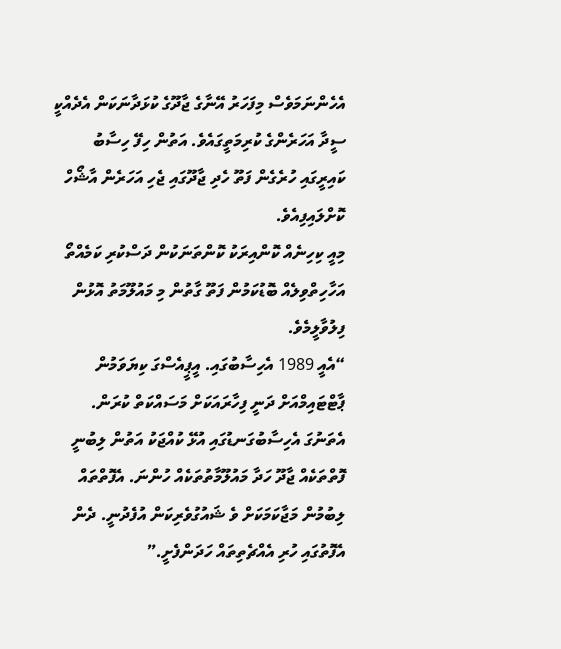އެހެންނަމަވެސް މިފަހަރު އޭނާގެ ޖާދޫގެ ކުޅަދާނަކަން އެދެއްކީ ސީދާ އަހަރެންގެ ކުރިމަތީގައެވެ. އަތުން ހިފޭ ހިސާބު ކައިރީގައި ހުރެގެން ފަތޫ ހެދި ޖާދޫގައި ޖެހި އަހަރެން އާޝޯހް ކޮށްލައިފިއެވެ.
މިއީ ކިހިނެއް ކޮންއިރަކު ކޮންތަނަކުން ދަސްކުރި ކަމެއްތޯ އަހާހިތްވިލެއް ބޮޑުކަމުން ފަތޫ ގާތުން މި މައުލޫމަތު އޮޅުން ފިލުވާލީމެވެ.
“އެއީ 1989 އެހިސާބުގައި. އީޕީއެސްގަ ކިޔަވަމުން ޕާޓްޓައިމްއަށް ދަނީ ފިހާރައަކަށް މަސައްކަތް ކުރަން. އެތަނުގަ އެހިސާބުގަނޑުގައި އުޅޭ ކުއްޖަކު އަތުން ލިބުނީ ފޮތްތަކެއް ޖާދޫ ހަދާ މައުލޫމާތުތަކެއް ހުންނަ. އެފޮތްތައް ލިބުމުން މަޖާކަމަކަށް ވެ ޝައުގުވެރިކަން އުފެދުނީ. ދެން އެފޮތުގައި ހުރި އެއްޗެތިތައް ހަދަންފެށީ.”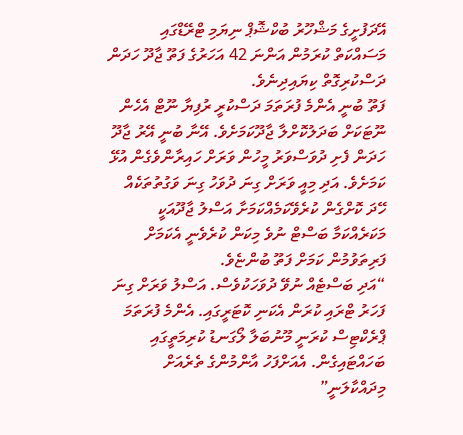އޭދަފުށީގެ މަޝްހޫރު ބުކްޝޮޕް ނިޔަމި ޓްރޭޑްގައި މަސައްކަތް ކުރަމުން އަންނަ 42 އަހަރުގެ ފަތޫ ޖާދޫ ހަދަން ދަސްކުރިގޮތް ކިޔައިދިނެވެ.
ފަތޫ ބުނީ އެންމެ ފުރަތަމަ ދަސްކުރީ ރުފިޔާ ނޫޓް އެހެން ނޫޓަކަށް ބަދަލުކޮށްލާ ޖާދޫކަމަށެވެ. އޭނާ ބުނީ އޭރު ޖާދޫ ހަދަން ފެށި ދުވަސްވަރު މީހުން ވަރަށް ހައިރާންވެގެން އުޅޭ ކަމަށެވެ. އަދި މިއީ ވަރަށް ގިނަ ދުވަހު ގިނަ ވަގުތުތަކެއް ހޭދަ ކޮށްގެން ކުރެވޭކަމެއްކަމަށާ އަސްލު ޖާދޫއަކީ މަކަރެއްކަމާ ބަސްޓް ނުވެ މިކަން ކުރެވެނީ އެކަމަށް ފަރިތަވުމުން ކަމަށް ފަތޫ ބުންޏެވެ.
“އަދި ބަސްޓެއް ނުވޭ ދުވަހަކުވެސް. އަސްލު ވަރަށް ގިނަ ފަހަރު ޓްރައި ކުރަން އެކަނި ކޮޓަރީގައި. އެންމެ ފުރަތަމަ ޕްރެކްޓިސް ކުރަނީ މޫނުބަލާ ލޯގަނޑު ކުރިމަތީގައި ބަހައްޓައިގެން. އެއަށްފަހު އާންމުންގެ ތެރެއަށް މިދައްކާލަނީ”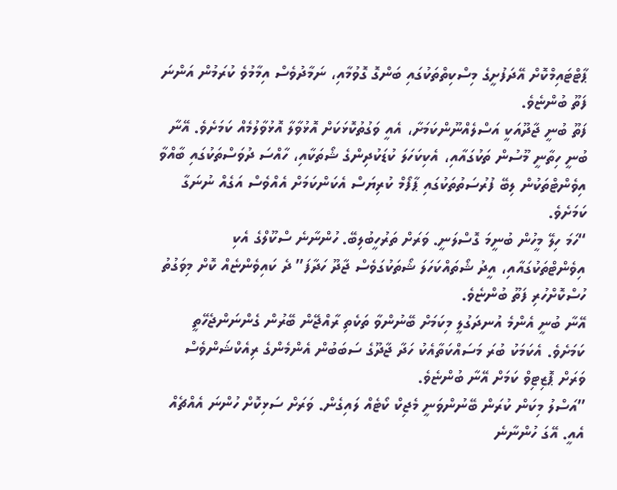ޕާޓްޓައިމްކޮށް އޭދަފުށީގެ މިސްކިތްތަކުގައި ބަންގޮ ގޮވުމާއި، ނަމާދުވެސް އިމާމުވެ ކުރަމުން އަންނަ ފަތޫ ބުންޏެވެ.
ފަތޫ ބުނީ ޖާދޫއަކީ އަސްލެއްނޫންކަމަށާ، އެއީ ވަގުތުކޮޅަކަށް އޮޅުވާލާ އޮޅުވާލުމެއް ކަމަށެވެ. އޭނާ ބުނީ ހިތާނީ މޫސުން ތަކުގައާއި، އެކިކަހަލަ ކުޑަކުދިންގެ ޝޯތަކާއި، ހާއްސަ ދުވަސްތަކުގައި ބާއްވާ އިވެންޓްތަކުން ލިބޭ ފުރުސަތުތަކުގައި ޕާފޯމް ކުރިޔަސް އެކަންކަމަށް އެއްވެސް އަގެއް ނުނަގާ ކަމަށެވެ.
“ހަމަ ހިލޭ މީހުން ބުނީމަ ގޮސްލަނީ. ވަރަށް ތަރުހީބުލިބޭ. ހުންނާނެ ސްކޫލްގެ އެކި އިވެންޓްތަކުގައާއި، އީދު ޝޯތައްކަހަލަ ޝޯތަކުގަވެސް ޖާދޫ ހަދާފަ” ދެ ކައިވެންޏެއް ކޮށް މިވަގުތު ހުސްކޮށްހުރި ފަތޫ ބުންޏެވެ.
އޭނާ ބުނީ އެންމެ އުނދަގުލީ މިކަމަށް ބޭނުންވާ ތަކެތި ރާއްޖޭން ބޭރުން ގެންނަންޖެހޭތީ ކަމަށެވެ. އެކަމަކު ބުރަ މަސައްކަތާއެކު ހަދާ ޖާދޫގެ ސަބަބުން އެންމެންގެ ރިއެކްޝަންވެސް ވަރަށް ޕޮޒިޓިވް ކަމަށް އޭނާ ބުންޏެވެ.
”އަސްލު މިކަން ކުރަން ބޭނުންވަނީ މެޖިކް ކޯޓެއް ލައިގެން. ވަރަށް ސަޅިކޮށް ހުންނަ އެއްޗެއް އެއީ. އޭގަ ހުންނާނެ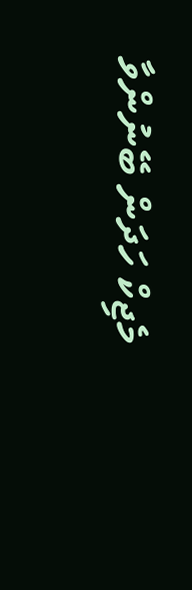މެޖިކް ހަދަން ބޭނުންވާ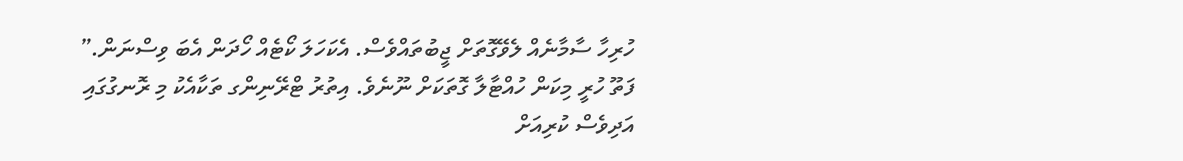ހުރިހާ ސާމާނެއް ލެވޭގޮތަށް ޖީބުތައްވެސް. އެކަހަލަ ކޯޓެއް ހޯދަން އެބަ ވިސްނަން.”
ފަތޫ ހުރީ މިކަން ހުއްޓާލާ ގޮތަކަށް ނޫނެވެ. އިތުރު ޓްރޭނިންގ ތަކާއެކު މި ރޮނގުގައި އަދިވެސް ކުރިއަށް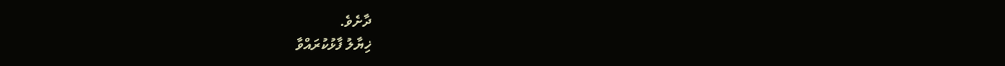ދާށެވެ.
ޚިޔާލު ފާޅުކުރައްވާ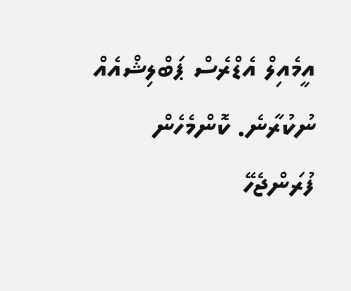އީމެއިލް އެޑްރެސް ޕަބްލިޝްއެއް ނުކުރާނެ. ކޮންމެހެން ފުރަންޖެހޭ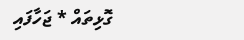ގޮޅިތައް * ޖަހާފައި